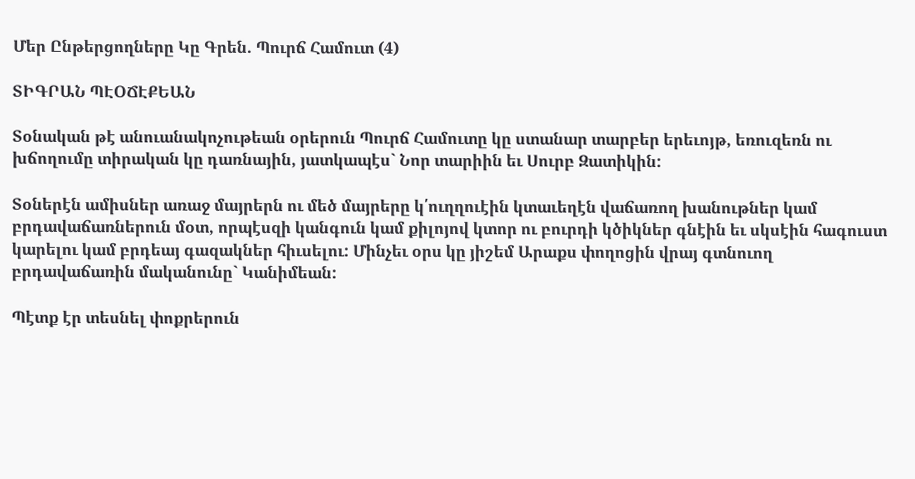Մեր Ընթերցողները Կը Գրեն. Պուրճ Համուտ (4)

ՏԻԳՐԱՆ ՊԷՕՃԷՔԵԱՆ

Տօնական թէ անուանակոչութեան օրերուն Պուրճ Համուտը կը ստանար տարբեր երեւոյթ, եռուզեռն ու խճողումը տիրական կը դառնային, յատկապէս` Նոր տարիին եւ Սուրբ Զատիկին:

Տօներէն ամիսներ առաջ մայրերն ու մեծ մայրերը կ՛ուղղուէին կտաւեղէն վաճառող խանութներ կամ բրդավաճառներուն մօտ, որպէսզի կանգուն կամ քիլոյով կտոր ու բուրդի կծիկներ գնէին եւ սկսէին հագուստ կարելու կամ բրդեայ գազակներ հիւսելու: Մինչեւ օրս կը յիշեմ Արաքս փողոցին վրայ գտնուող բրդավաճառին մականունը` Կանիմեան:

Պէտք էր տեսնել փոքրերուն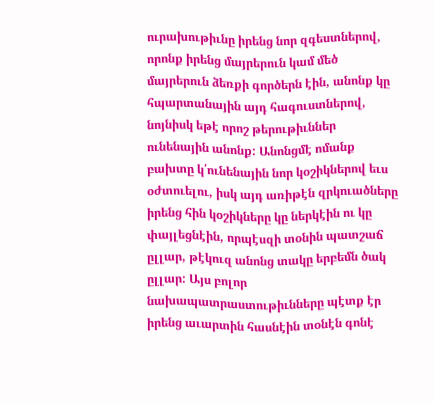ուրախութիւնը իրենց նոր զգեստներով, որոնք իրենց մայրերուն կամ մեծ մայրերուն ձեռքի գործերն էին, անոնք կը հպարտանային այդ հագուստներով, նոյնիսկ եթէ որոշ թերութիւններ ունենային անոնք: Անոնցմէ ոմանք բախտը կ՛ունենային նոր կօշիկներով եւս օժտուելու, իսկ այդ առիթէն զրկուածները իրենց հին կօշիկները կը ներկէին ու կը փայլեցնէին, որպէսզի տօնին պատշաճ ըլլար, թէկուզ անոնց տակը երբեմն ծակ ըլլար: Այս բոլոր նախապատրաստութիւնները պէտք էր իրենց աւարտին հասնէին տօնէն գոնէ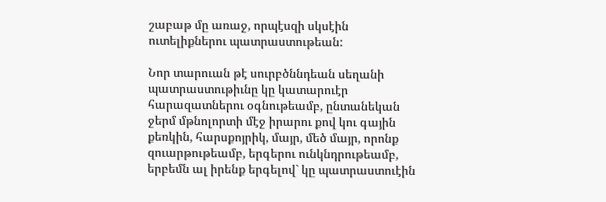շաբաթ մը առաջ, որպէսզի սկսէին ուտելիքներու պատրաստութեան:

Նոր տարուան թէ սուրբծննդեան սեղանի պատրաստութիւնը կը կատարուէր հարազատներու օգնութեամբ, ընտանեկան ջերմ մթնոլորտի մէջ իրարու քով կու գային քեռկին, հարսքոյրիկ, մայր, մեծ մայր, որոնք զուարթութեամբ, երգերու ունկնդրութեամբ, երբեմն ալ իրենք երգելով` կը պատրաստուէին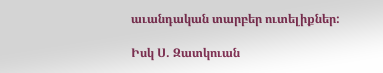աւանդական տարբեր ուտելիքներ:

Իսկ Ս. Զատկուան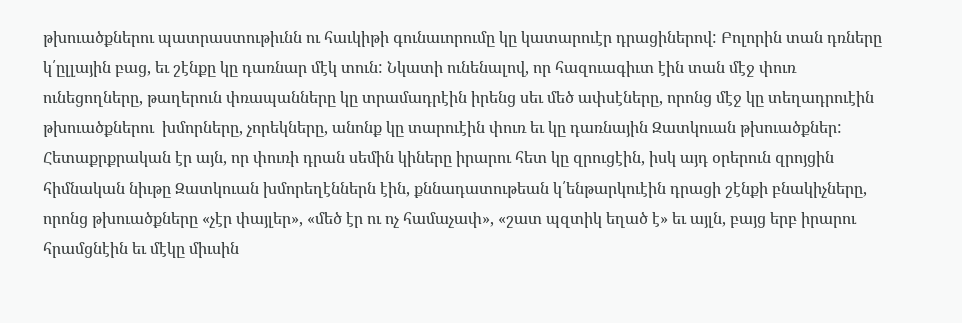թխուածքներու պատրաստութիւնն ու հաւկիթի գունաւորումը կը կատարուէր դրացիներով: Բոլորին տան դռները կ՛ըլլային բաց, եւ շէնքը կը դառնար մէկ տուն: Նկատի ունենալով, որ հազուագիւտ էին տան մէջ փուռ ունեցողները, թաղերուն փռապանները կը տրամադրէին իրենց սեւ մեծ ափսէները, որոնց մէջ կը տեղադրուէին թխուածքներու  խմորները, չորեկները, անոնք կը տարուէին փուռ եւ կը դառնային Զատկուան թխուածքներ: Հետաքրքրական էր այն, որ փուռի դրան սեմին կիները իրարու հետ կը զրուցէին, իսկ այդ օրերուն զրոյցին հիմնական նիւթը Զատկուան խմորեղէններն էին, քննադատութեան կ՛ենթարկուէին դրացի շէնքի բնակիչները, որոնց թխուածքները «չէր փայլեր», «մեծ էր ու ոչ համաչափ», «շատ պզտիկ եղած է» եւ այլն, բայց երբ իրարու հրամցնէին եւ մէկը միւսին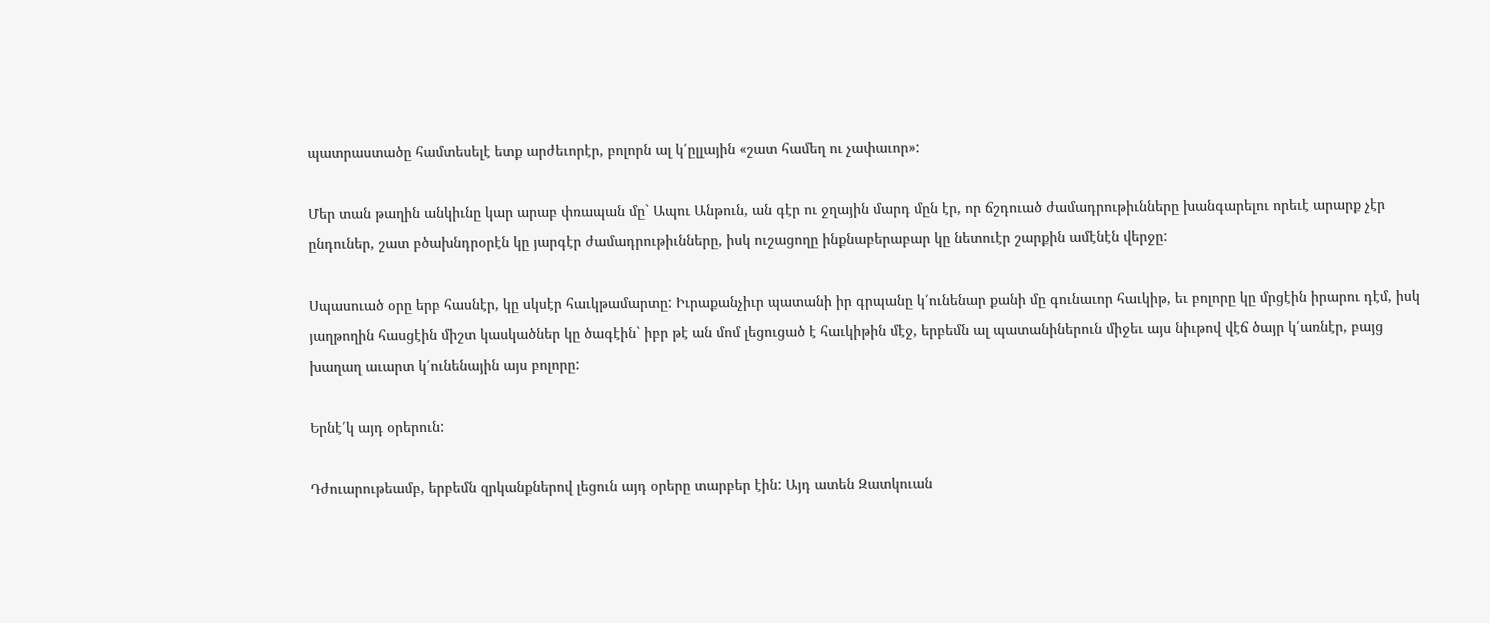պատրաստածը համտեսելէ ետք արժեւորէր, բոլորն ալ կ՛ըլլային «շատ համեղ ու չափաւոր»:

Մեր տան թաղին անկիւնը կար արաբ փռապան մը` Ապու Անթուն, ան գէր ու ջղային մարդ մըն էր, որ ճշդուած ժամադրութիւնները խանգարելու որեւէ արարք չէր ընդուներ, շատ բծախնդրօրէն կը յարգէր ժամադրութիւնները, իսկ ուշացողը ինքնաբերաբար կը նետուէր շարքին ամէնէն վերջը:

Սպասուած օրը երբ հասնէր, կը սկսէր հաւկթամարտը: Իւրաքանչիւր պատանի իր գրպանը կ՛ունենար քանի մը գունաւոր հաւկիթ, եւ բոլորը կը մրցէին իրարու դէմ, իսկ յաղթողին հասցէին միշտ կասկածներ կը ծագէին` իբր թէ ան մոմ լեցուցած է հաւկիթին մէջ, երբեմն ալ պատանիներուն միջեւ այս նիւթով վէճ ծայր կ՛առնէր, բայց խաղաղ աւարտ կ՛ունենային այս բոլորը:

Երնէ՛կ այդ օրերուն:

Դժուարութեամբ, երբեմն զրկանքներով լեցուն այդ օրերը տարբեր էին: Այդ ատեն Զատկուան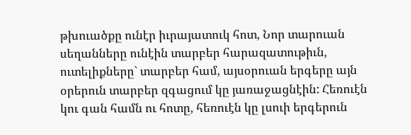թխուածքը ունէր իւրայատուկ հոտ, Նոր տարուան սեղանները ունէին տարբեր հարազատութիւն, ուտելիքները` տարբեր համ, այսօրուան երգերը այն օրերուն տարբեր զգացում կը յառաջացնէին: Հեռուէն կու գան համն ու հոտը, հեռուէն կը լսուի երգերուն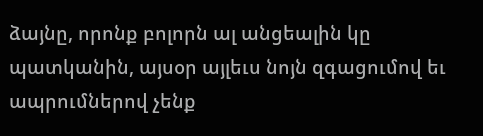ձայնը, որոնք բոլորն ալ անցեալին կը պատկանին, այսօր այլեւս նոյն զգացումով եւ ապրումներով չենք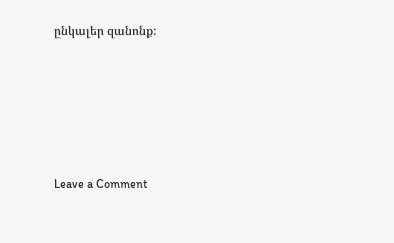ընկալեր զանոնք:





Leave a Comment